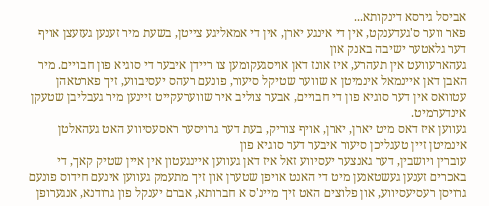אביסל גירסא דינקותא...
פאר ווער ס'געדענקט, אין די אינגע יארן, אין די אמאליגע צייטן, בשעת מיר זענען געזעצן אויף דער גלאטער ישיבה באנק און
געהארעוועט אין תעהרע, איז אונז דאן אויסגעקומען צו ריידן איבער די סוגיא פון חבויים. מיר האבן דאן איינמאל אינמיטן א שווער שטיקל סיעור, פונעם רעהס יעסיבווע, זיך פארטאהן עטוואס אין דער סוגיא פון די חבויים, אבער צוליב איר שווערעקייט זיינען מיר געבליבן שטעקן אינדערמיט.
געווען איז דאס מיט יארן, יארן, אויף צוריק, בעת דער גרויסער ראסעסיווע האט געהאלטן אינמיטן זיין טעגליכן סיעור איבער דער סוגיא פון
עוברין ויושבין, דער גאנצער יעסיווע זאל איז דאן געווען איינגעטון אין איין שטיק קאך, די באכרים זענען געשטאנען מיט די האנט אויפן שטערן און זיך מתעמק געווען אינעם חידוס פונעם גרויסן רעסיעסיווע, און פלוצים האט זיך מיינ'ס א חברותא, אברם יענקל פון גרודנא, אנגערופן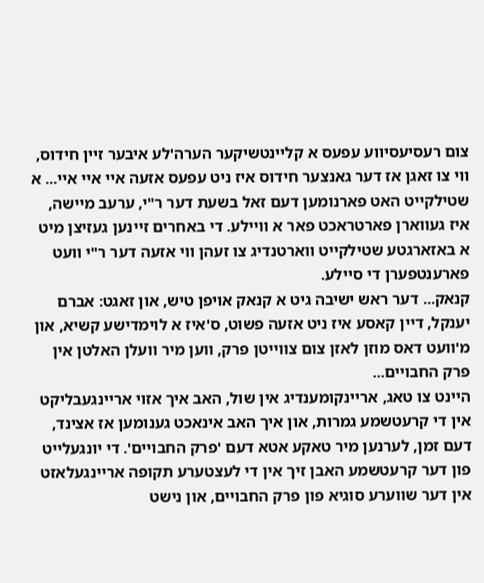צום רעסיעסיווע עפעס א קליינטשיקער הערה'לע איבער זיין חידוס, ווי צו זאגן אז דער גאנצער חידוס איז ניט עפעס אזעה איי איי איי... א שטילקייט האט פארנומען דעם זאל בשעת דער ר"י, ערעב מיישה, איז געווארן פארטראכט פאר א וויילע. די באחרים זיינען געזיצן מיט א באזארגטע שטילקייט ווארטנדיג צו זעהן ווי אזעה דער ר"י וועט פארענטפערן די סיילע.
קנאק... דער ראש ישיבה גיט א קנאק אויפן טיש, און זאגט: אברם יענקל, דיין קאסע איז ניט אזעה פשוט, ס'איז א לוימדישע קשיא, און מ'וועט דאס מוזן לאזן צום צווייטן פרק, ווען מיר וועלן האלטן אין פרק החבויים...
היינט צו טאג, אריינקומענדיג אין שול, האב איך אזוי אריינגעבליקט אין די קרעטשמע גמרות, און איך האב אינאכט גענומען אז אצינד, דעם זמן, לערנען מיר טאקע אטא דעם 'פרק החבויים'. די יונגעלייט פון דער קרעטשמע האבן זיך אין די לעצטערע תקופה אריינגעלאזט אין דער שווערע סוגיא פון פרק החבויים, און נישט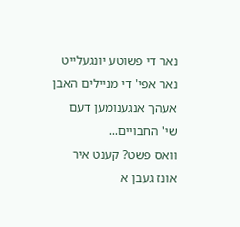נאר די פשוטע יונגעלייט נאר אפי' די מניילים האבן אעהך אנגענומען דעם שי' החבויים...
וואס פשט? קענט איר אונז געבן א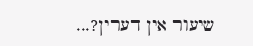שיעור אין דערין?...